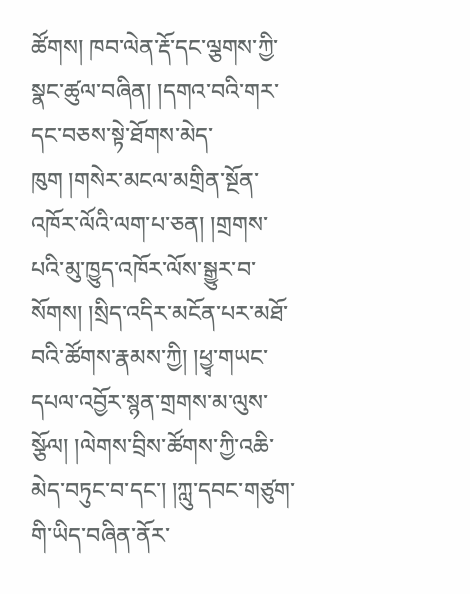ཚོགས། ཁབ་ལེན་རྡོ་དང་ལྕགས་ཀྱི་སྣང་ཚུལ་བཞིན། །དགའ་བའི་གར་དང་བཅས་སྟེ་ཐོགས་མེད་ཁུག །གསེར་མངལ་མགྲིན་སྔོན་འཁོར་ལོའི་ལག་པ་ཅན། །གྲགས་པའི་མུ་ཁྱུད་འཁོར་ལོས་སྒྱུར་བ་སོགས། །སྲིད་འདིར་མངོན་པར་མཐོ་བའི་ཚོགས་རྣམས་ཀྱི། །ཕྱྭ་གཡང་དཔལ་འབྱོར་སྙན་གྲགས་མ་ལུས་སྩོལ། །ལེགས་བྲིས་ཚོགས་ཀྱི་འཆི་མེད་བཏུང་བ་དང་། །ཀླུ་དབང་གཙུག་གི་ཡིད་བཞིན་ནོར་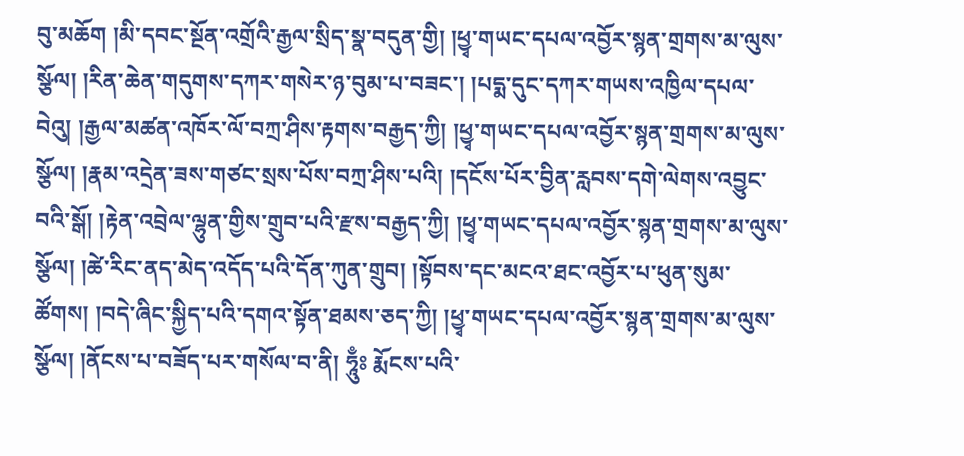བུ་མཆོག །མི་དབང་སྔོན་འགྲོའི་རྒྱལ་སྲིད་སྣ་བདུན་གྱི། །ཕྱྭ་གཡང་དཔལ་འབྱོར་སྙན་གྲགས་མ་ལུས་སྩོལ། །རིན་ཆེན་གདུགས་དཀར་གསེར་ཉ་བུམ་པ་བཟང་། །པདྨ་དུང་དཀར་གཡས་འཁྱིལ་དཔལ་བེའུ། །རྒྱལ་མཚན་འཁོར་ལོ་བཀྲ་ཤིས་རྟགས་བརྒྱད་ཀྱི། །ཕྱྭ་གཡང་དཔལ་འབྱོར་སྙན་གྲགས་མ་ལུས་སྩོལ། །རྣམ་འདྲེན་ཟས་གཙང་སྲས་པོས་བཀྲ་ཤིས་པའི། །དངོས་པོར་བྱིན་རླབས་དགེ་ལེགས་འབྱུང་བའི་སྒོ། །རྟེན་འབྲེལ་ལྷུན་གྱིས་གྲུབ་པའི་རྫས་བརྒྱད་ཀྱི། །ཕྱྭ་གཡང་དཔལ་འབྱོར་སྙན་གྲགས་མ་ལུས་སྩོལ། །ཚེ་རིང་ནད་མེད་འདོད་པའི་དོན་ཀུན་གྲུབ། །སྟོབས་དང་མངའ་ཐང་འབྱོར་པ་ཕུན་སུམ་ཚོགས། །བདེ་ཞིང་སྐྱིད་པའི་དགའ་སྟོན་ཐམས་ཅད་ཀྱི། །ཕྱྭ་གཡང་དཔལ་འབྱོར་སྙན་གྲགས་མ་ལུས་སྩོལ། །ནོངས་པ་བཟོད་པར་གསོལ་བ་ནི། ཧཱུྃཿ རྨོངས་པའི་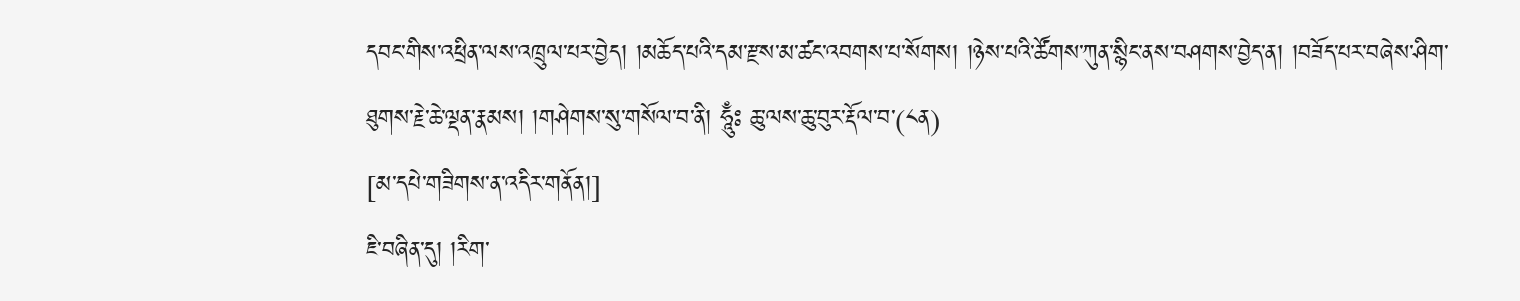དབང་གིས་འཕྲིན་ལས་འཁྲུལ་པར་བྱེད། །མཆོད་པའི་དམ་རྫས་མ་ཚང་འབགས་པ་སོགས། །ཉེས་པའི་ཚོགས་ཀུན་སྙིང་ནས་བཤགས་བྱེད་ན། །བཟོད་པར་བཞེས་ཤིག་ཐུགས་རྗེ་ཆེ་ལྡན་རྣམས། །གཤེགས་སུ་གསོལ་བ་ནི། ཧཱུྃཿ ཆུ་ལས་ཆུ་བུར་རྡོལ་བ་(༨ན)
[མ་དཔེ་གཟིགས་ན་འདིར་གནོན།]
ཇི་བཞིན་དུ། །རིག་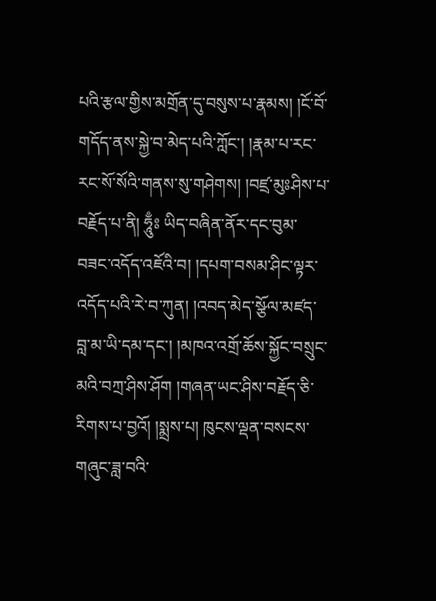པའི་རྩལ་གྱིས་མགྲོན་དུ་བསུས་པ་རྣམས། །ངོ་བོ་གདོད་ནས་སྐྱེ་བ་མེད་པའི་ཀློང་། །རྣམ་པ་རང་རང་སོ་སོའི་གནས་སུ་གཤེགས། །བཛྲ་མུཿཤིས་པ་བརྗོད་པ་ནི། ཧཱུྃཿ ཡིད་བཞིན་ནོར་དང་བུམ་བཟང་འདོད་འཇོའི་བ། །དཔག་བསམ་ཤིང་ལྟར་འདོད་པའི་རེ་བ་ཀུན། །འབད་མེད་སྩོལ་མཛད་བླ་མ་ཡི་དམ་དང་། །མཁའ་འགྲོ་ཆོས་སྐྱོང་བསྲུང་མའི་བཀྲ་ཤིས་ཤོག །གཞན་ཡང་ཤིས་བརྗོད་ཅི་རིགས་པ་བྱའོ། །སྨྲས་པ། ཁུངས་ལྡན་བསངས་གཞུང་ཟླ་བའི་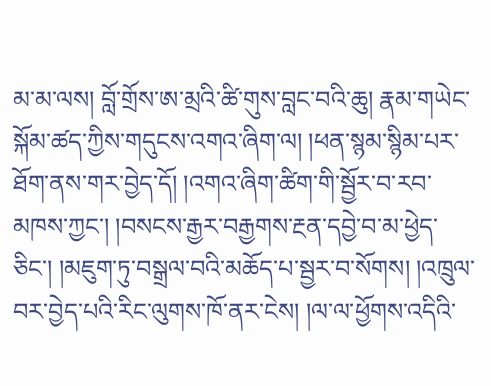མ་མ་ལས། བློ་གྲོས་ཨ་མྲའི་ཚི་གུས་བླང་བའི་ཆུ། རྣམ་གཡེང་སྐོམ་ཚད་ཀྱིས་གདུངས་འགའ་ཞིག་ལ། །ཕན་སྙམ་སྙིམ་པར་ཐོག་ནས་གར་བྱེད་དོ། །འགའ་ཞིག་ཚིག་གི་སྦྱོར་བ་རབ་མཁས་ཀྱང་། །བསངས་རྒྱར་བརྒྱགས་རྔན་དབྱེ་བ་མ་ཕྱེད་ཅིང་། །མཇུག་ཏུ་བསྒྲལ་བའི་མཆོད་པ་སྦྱར་བ་སོགས། །འཁྲུལ་བར་བྱེད་པའི་རིང་ལུགས་ཁོ་ནར་ངེས། །ལ་ལ་ཕྱོགས་འདིའི་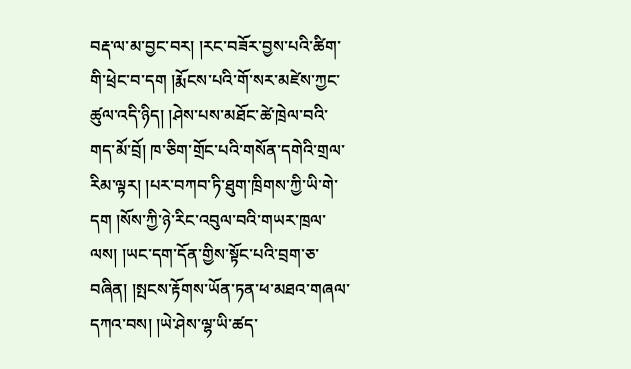བརྡ་ལ་མ་བྱང་བར། །རང་བཟོར་བྱས་པའི་ཚིག་གི་ཕྲེང་བ་དག །རྨོངས་པའི་གོ་སར་མཛེས་ཀྱང་ཚུལ་འདི་ཉིད། །ཤེས་པས་མཐོང་ཚེ་ཁྲེལ་བའི་གད་མོ་བྲོ། ཁ་ཅིག་གྲོང་པའི་གསོན་དགེའི་གྲལ་རིམ་ལྟར། །པར་བཀབ་ཏི་ཐུག་ཁྲིགས་ཀྱི་ཡི་གེ་དག །སོས་ཀྱི་ཉེ་རིང་འབུལ་བའི་གཡར་ཁྲལ་ལས། །ཡང་དག་དོན་གྱིས་སྟོང་པའི་བྲག་ཅ་བཞིན། །སྤངས་རྟོགས་ཡོན་ཏན་ཕ་མཐའ་གཞལ་དཀའ་བས། །ཡེ་ཤེས་ལྷ་ཡི་ཚད་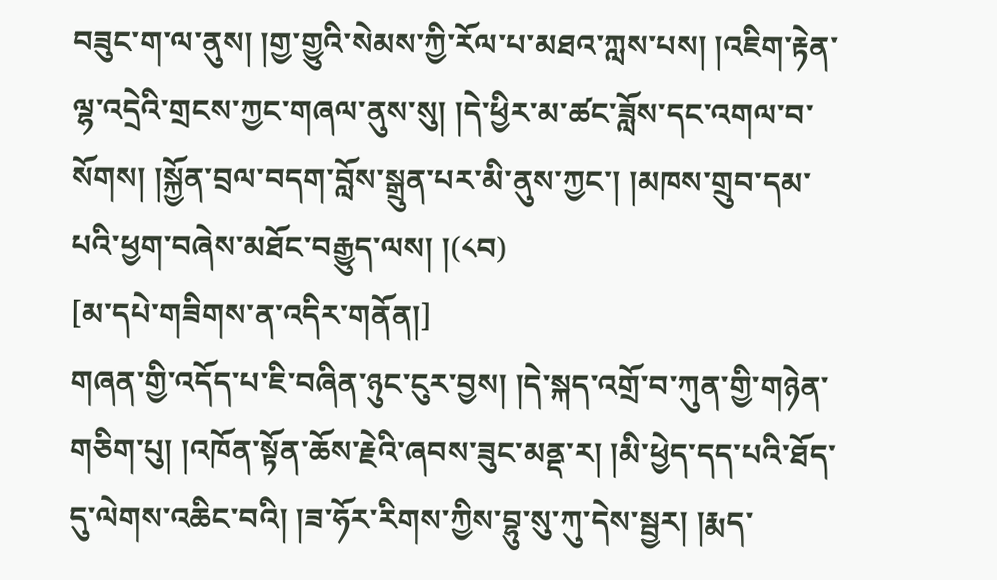བཟུང་ག་ལ་ནུས། །གྱ་གྱུའི་སེམས་ཀྱི་རོལ་པ་མཐའ་ཀླས་པས། །འཇིག་རྟེན་ལྷ་འདྲེའི་གྲངས་ཀྱང་གཞལ་ནུས་སུ། །དེ་ཕྱིར་མ་ཚང་ཟློས་དང་འགལ་བ་སོགས། །སྐྱོན་བྲལ་བདག་བློས་སྒྲུན་པར་མི་ནུས་ཀྱང་། །མཁས་གྲུབ་དམ་པའི་ཕྱག་བཞེས་མཐོང་བརྒྱུད་ལས། །(༨བ)
[མ་དཔེ་གཟིགས་ན་འདིར་གནོན།]
གཞན་གྱི་འདོད་པ་ཇི་བཞིན་ཉུང་ངུར་བྱས། །དེ་སྐད་འགྲོ་བ་ཀུན་གྱི་གཉེན་གཅིག་པུ། །འཁོན་སྟོན་ཆོས་རྗེའི་ཞབས་ཟུང་མནྡ་ར། །མི་ཕྱེད་དད་པའི་ཐོད་དུ་ལེགས་འཆིང་བའི། །ཟ་ཧོར་རིགས་ཀྱིས་བྷུ་སུ་ཀུ་དེས་སྦྱར། །རྨད་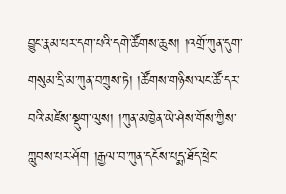བྱུང་རྣམ་པར་དག་པའི་དགེ་ཚོགས་ཆུས། །འགྲོ་ཀུན་དུག་གསུམ་དྲི་མ་ཀུན་བཀྲུས་ཏེ། །ཚོགས་གཉིས་ལང་ཚོ་དར་བའི་མཛེས་སྡུག་ལུས། །ཀུན་མཁྱེན་ཡེ་ཤེས་གོས་ཀྱིས་ཀླུབས་པར་ཤོག །རྒྱལ་བ་ཀུན་དངོས་པདྨ་ཐོད་ཕྲེང་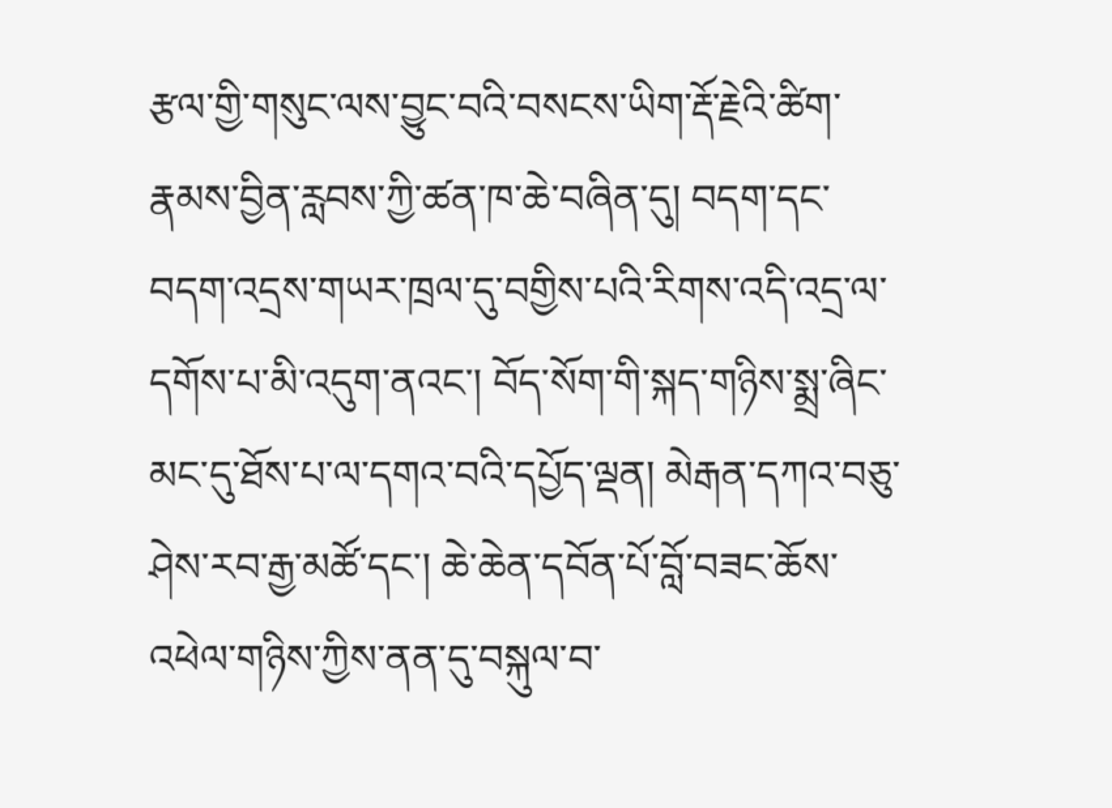རྩལ་གྱི་གསུང་ལས་བྱུང་བའི་བསངས་ཡིག་རྡོ་རྗེའི་ཚིག་རྣམས་བྱིན་རླབས་ཀྱི་ཚན་ཁ་ཆེ་བཞིན་དུ། བདག་དང་བདག་འདྲས་གཡར་ཁྲལ་དུ་བགྱིས་པའི་རིགས་འདི་འདྲ་ལ་དགོས་པ་མི་འདུག་ནའང་། བོད་སོག་གི་སྐད་གཉིས་སྨྲ་ཞིང་མང་དུ་ཐོས་པ་ལ་དགའ་བའི་དཔྱོད་ལྡན། མེརྒན་དཀའ་བཅུ་ཤེས་རབ་རྒྱ་མཚོ་དང་། ཆེ་ཆེན་དབོན་པོ་བློ་བཟང་ཆོས་འཕེལ་གཉིས་ཀྱིས་ནན་དུ་བསྐུལ་བ་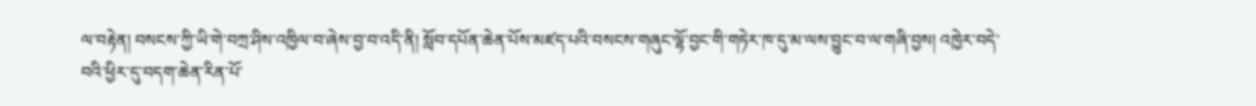ལ་བརྟེན། བསངས་ཀྱི་ཡི་གེ་བཀྲ་ཤིས་འཁྱིལ་བ་ཞེས་བྱ་བ་འདི་ནི། སློབ་དཔོན་ཆེན་པོས་མཛད་པའི་བསངས་གཞུང་ལྷོ་བྱང་གི་གཏེར་ཁ་དུ་མ་ལས་བྱུང་བ་ལ་གཞི་བྱས། འཁྱེར་བདེ་བའི་ཕྱིར་དུ་བདག་ཆེན་རིན་པོ་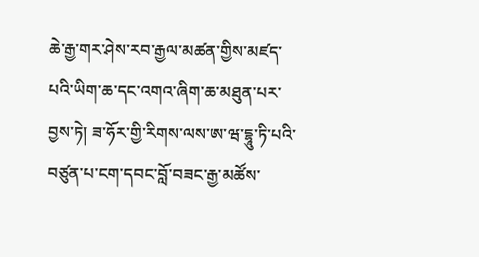ཆེ་རྒྱ་གར་ཤེས་རབ་རྒྱལ་མཚན་གྱིས་མཛད་པའི་ཡིག་ཆ་དང་འགའ་ཞིག་ཆ་མཐུན་པར་བྱས་ཏེ། ཟ་ཧོར་གྱི་རིགས་ལས་ཨ་ཝ་དྷཱུ་ཏི་པའི་བཙུན་པ་ངག་དབང་བློ་བཟང་རྒྱ་མཚོས་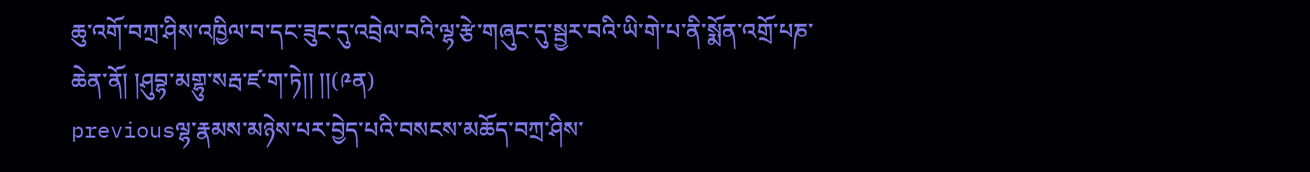ཆུ་འགོ་བཀྲ་ཤིས་འཁྱིལ་བ་དང་ཟུང་དུ་འབྲེལ་བའི་ལྷ་རྩེ་གཞུང་དུ་སྦྱར་བའི་ཡི་གེ་པ་ནི་སྨོན་འགྲོ་པཎ་ཆེན་ནོ། །ཤུབྷ་མགྷུ་སརྦ་ཛ་ག་ཏེ།། །།(༩ན)
previousལྷ་རྣམས་མཉེས་པར་བྱེད་པའི་བསངས་མཆོད་བཀྲ་ཤིས་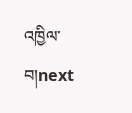འཁྱིལ་བ།next